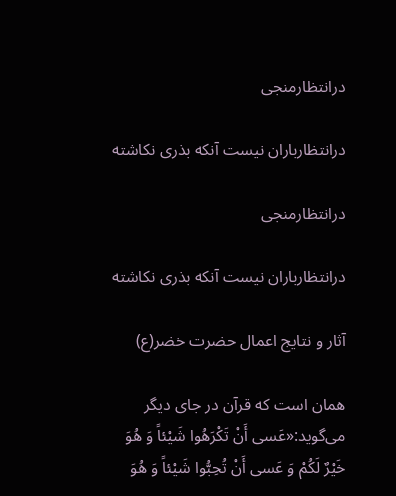درانتظارمنجی

درانتظارباران نیست آنکه بذری نکاشته

درانتظارمنجی

درانتظارباران نیست آنکه بذری نکاشته

آثار و نتایج اعمال حضرت خضر(ع)

همان است که قرآن در جای دیگر می‌گوید:«عَسی أَنْ تَکْرَهُوا شَیْئاً وَ هُوَ خَیْرٌ لَکُمْ وَ عَسی أَنْ تُحِبُّوا شَیْئاً وَ هُوَ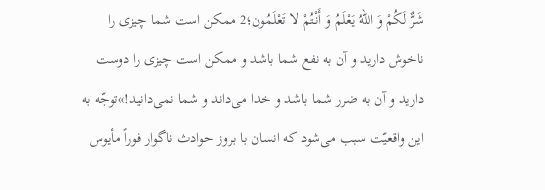شَرٌّ لَکُمْ وَ اللهُ یَعْلَمُ وَ أَنْتُمْ لا تَعْلَمُون؛2 ممکن است شما چیزی را ناخوش دارید و آن به نفع شما باشد و ممکن است چیزی را دوست دارید و آن به ضرر شما باشد و خدا می‌داند و شما نمی‌دانید!»توجّه به این واقعیّت سبب می‌شود که انسان با بروز حوادث ناگوار فوراً مأیوس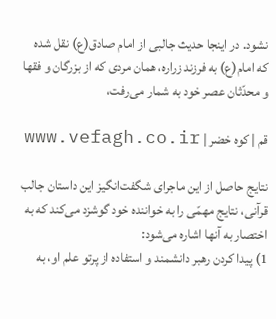نشود. در اینجا حدیث جالبی از امام صادق(ع) نقل شده که امام(ع) به فرزند زراره، همان مردی که از بزرگان و فقها و محدّثان عصر خود به شمار می‌رفت،

قم | کوه خضر | www.vefagh.co.ir

نتایج حاصل از این ماجرای شگفت‌انگیز این داستان جالب قرآنی، نتایج مهمّی را به خواننده خود گوشزد می‌کند که به اختصار به آنها اشاره می‌شود:
1) پیدا کردن رهبر دانشمند و استفاده از پرتو علم او، به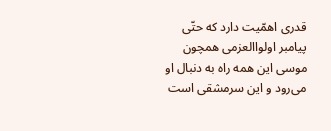قدری اهمّیت دارد که حتّی پیامبر اولواالعزمی همچون موسی این همه راه به دنبال او می‌رود و این سرمشقی است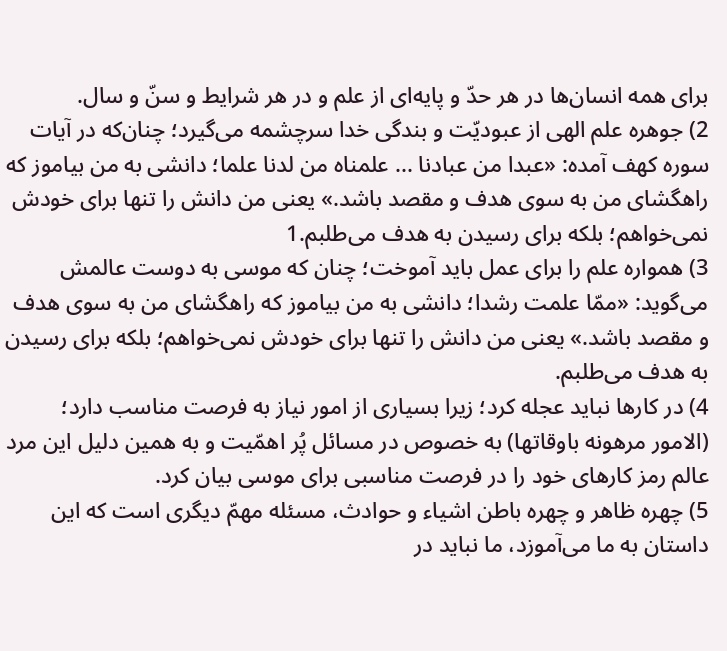برای همه انسان‌ها در هر حدّ و پایه‌ای از علم و در هر شرایط و سنّ و سال.
2) جوهره علم الهی از عبودیّت و بندگی خدا سرچشمه می‌گیرد؛ چنان‌که در آیات سوره کهف آمده: «عبدا من عبادنا ... علمناه من لدنا علما؛ دانشی به من بیاموز که راهگشای من به سوی هدف و مقصد باشد.» یعنی من دانش را تنها برای خودش نمی‌خواهم؛ بلکه برای رسیدن به هدف می‌طلبم.1
3) همواره علم را برای عمل باید آموخت؛ چنان که موسی به دوست عالمش می‌گوید: «ممّا علمت رشدا؛ دانشی به من بیاموز که راهگشای من به سوی هدف و مقصد باشد.» یعنی من دانش را تنها برای خودش نمی‌خواهم؛ بلکه برای رسیدن به هدف می‌طلبم.
4) در کارها نباید عجله کرد؛ زیرا بسیاری از امور نیاز به فرصت مناسب دارد؛ (الامور مرهونه باوقاتها) به خصوص در مسائل پُر اهمّیت و به همین دلیل این مرد عالم رمز کارهای خود را در فرصت مناسبی برای موسی بیان کرد.
5) چهره ظاهر و چهره باطن اشیاء و حوادث، مسئله مهمّ دیگری است که این داستان به ما می‌آموزد، ما نباید در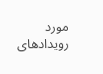مورد رویدادهای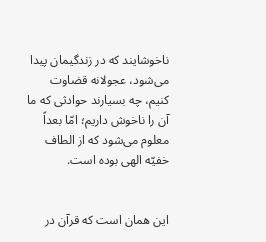ناخوشایند که در زندگیمان پیدا می‌شود، عجولانه قضاوت کنیم، چه بسیارند حوادثی که ما آن را ناخوش داریم؛ امّا بعداً معلوم می‌شود که از الطاف خفیّه الهی بوده است.


این همان است که قرآن در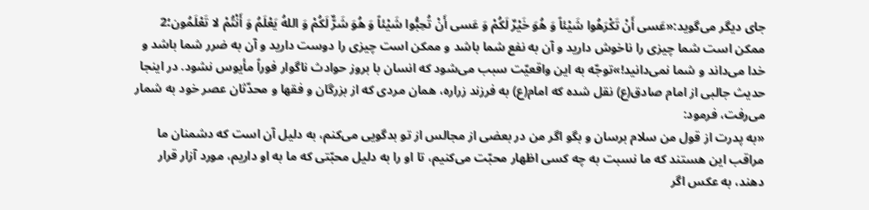جای دیگر می‌گوید:«عَسی أَنْ تَکْرَهُوا شَیْئاً وَ هُوَ خَیْرٌ لَکُمْ وَ عَسی أَنْ تُحِبُّوا شَیْئاً وَ هُوَ شَرٌّ لَکُمْ وَ اللهُ یَعْلَمُ وَ أَنْتُمْ لا تَعْلَمُون؛2 ممکن است شما چیزی را ناخوش دارید و آن به نفع شما باشد و ممکن است چیزی را دوست دارید و آن به ضرر شما باشد و خدا می‌داند و شما نمی‌دانید!»توجّه به این واقعیّت سبب می‌شود که انسان با بروز حوادث ناگوار فوراً مأیوس نشود. در اینجا حدیث جالبی از امام صادق(ع) نقل شده که امام(ع) به فرزند زراره، همان مردی که از بزرگان و فقها و محدّثان عصر خود به شمار می‌رفت، فرمود:
«به پدرت از قول من سلام برسان و بگو اگر من در بعضی از مجالس از تو بدگویی می‌کنم، به دلیل آن است که دشمنان ما مراقب این هستند که ما نسبت به چه کسی اظهار محبّت می‌کنیم، تا او را به دلیل محبّتی که ما به او داریم، مورد آزار قرار دهند، به عکس اگر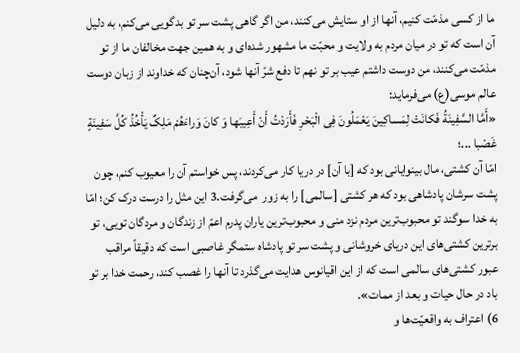ما از کسی مذمّت کنیم، آنها از او ستایش می‌کنند، من اگر گاهی پشت سر تو بدگویی می‌کنم، به دلیل آن است که تو در میان مردم به ولایت و محبّت ما مشهور شده‌ای و به همین جهت مخالفان ما از تو مذمّت می‌کنند، من دوست داشتم عیب بر تو نهم تا دفع شرّ آنها شود، آن‌چنان که خداوند از زبان دوست عالم موسی(ع) می‌فرماید:
«أَمَّا السَّفِینَةُ فَکانَتْ لِمَساکِینَ یَعْمَلُونَ فِی الْبَحْرِ فَأَرَدْتُ أَنْ أَعِیبَها وَ کانَ وَراءَهُمْ مَلِکٌ یَأْخُذُ کُلَّ سَفِینَةٍ غَصْبا ...؛
امّا آن کشتی، مال بینوایانی بود که [با آن] در دریا کار می‌کردند، پس خواستم آن را معیوب کنم، چون پشت سرشان پادشاهی بود که هر کشتی [سالمی] را به زور  می‌گرفت.3 این مثل را درست درک کن؛ امّا به خدا سوگند تو محبوب‌ترین مردم نزد منی و محبوب‌ترین یاران پدرم اعمّ از زندگان و مردگان تویی، تو برترین کشتی‌های این دریای خروشانی و پشت سر تو پادشاه ستمگر غاصبی است که دقیقاً مراقب عبور کشتی‌های سالمی است که از این اقیانوس هدایت می‌گذرد تا آنها را غصب کند، رحمت خدا بر تو باد در حال حیات و بعد از ممات».
6) اعتراف به واقعیّت‌ها و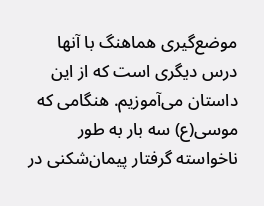موضع‌گیری هماهنگ با آنها درس دیگری است که از این داستان می‌آموزیم. هنگامی که موسی(ع) سه بار به طور ناخواسته گرفتار پیمان‌شکنی در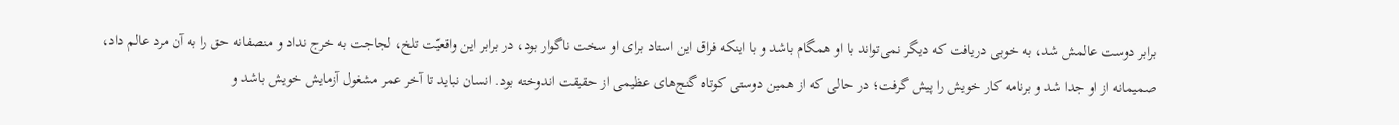برابر دوست عالمش شد، به خوبی دریافت که دیگر نمی‌تواند با او همگام باشد و با اینکه فراق این استاد برای او سخت ناگوار بود، در برابر این واقعیّت تلخ، لجاجت به خرج نداد و منصفانه حق را به آن مرد عالم داد، صمیمانه از او جدا شد و برنامه کار خویش را پیش گرفت؛ در حالی که از همین دوستی کوتاه گنج‌های عظیمی از حقیقت اندوخته بود. انسان نباید تا آخر عمر مشغول آزمایش خویش باشد و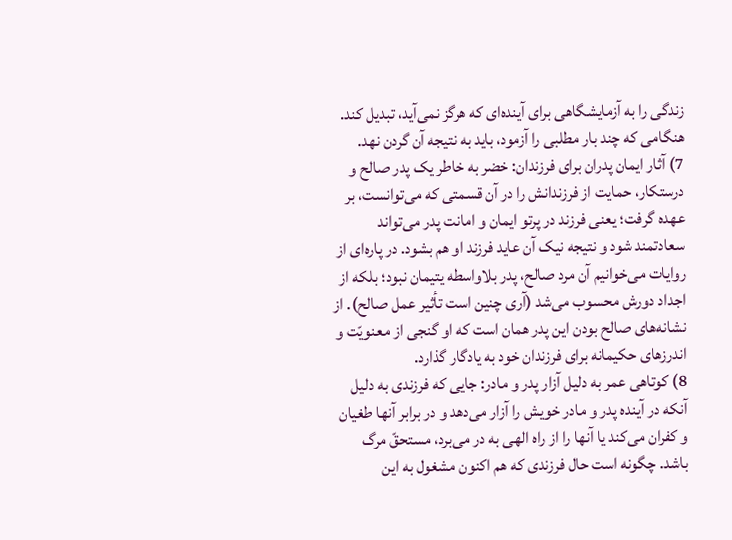زندگی را به آزمایشگاهی برای آینده‌ای که هرگز نمی‌آید، تبدیل کند. هنگامی که چند بار مطلبی را آزمود، باید به نتیجه آن گردن نهد.
7) آثار ایمان پدران برای فرزندان: خضر به خاطر یک پدر صالح و درستکار، حمایت از فرزندانش را در آن قسمتی که می‌توانست، بر عهده گرفت؛ یعنی فرزند در پرتو ایمان و امانت پدر می‌تواند سعادتمند شود و نتیجه نیک آن عاید فرزند او هم بشود. در پاره‌ای از روایات می‌خوانیم آن مرد صالح، پدر بلاواسطه یتیمان نبود؛ بلکه از اجداد دورش محسوب می‌شد (آری چنین است تأثیر عمل صالح). از نشانه‌های صالح بودن این پدر همان است که او گنجی از معنویّت و اندرزهای حکیمانه برای فرزندان خود به یادگار گذارد.
8) کوتاهی عمر به دلیل آزار پدر و مادر: جایی که فرزندی به دلیل آنکه در آینده پدر و مادر خویش را آزار می‌دهد و در برابر آنها طغیان و کفران می‌کند یا آنها را از راه الهی به در می‌برد، مستحقّ مرگ باشد. چگونه است حال فرزندی که هم اکنون مشغول به این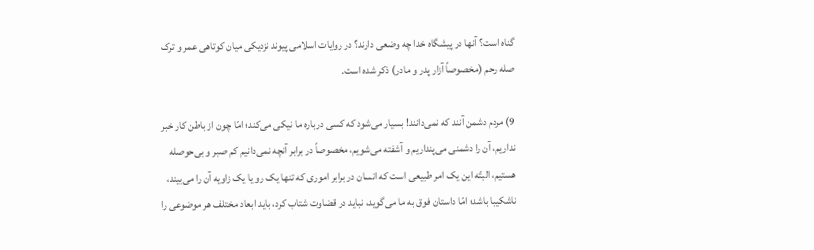گناه است؟ آنها در پیشگاه خدا چه وضعی دارند؟ در روایات اسلامی پیوند نزدیکی میان کوتاهی عمر و ترک صله رحم (مخصوصاً آزار پدر و مادر) ذکر شده است.

9) مردم دشمن آنند که نمی‌دانند! بسیار می‌شود که کسی درباره ما نیکی می‌کند؛ امّا چون از باطن کار خبر نداریم، آن را دشمنی می‌پنداریم و آشفته می‌شویم، مخصوصاً در برابر آنچه نمی‌دانیم کم صبر و بی‌حوصله هستیم، البتّه این یک امر طبیعی است که انسان در برابر اموری که تنها یک رو یا یک زاویه آن را می‌بیند، ناشکیبا باشد؛ امّا داستان فوق به ما می‌گوید، نباید در قضاوت شتاب کرد، باید ابعاد مختلف هر موضوعی را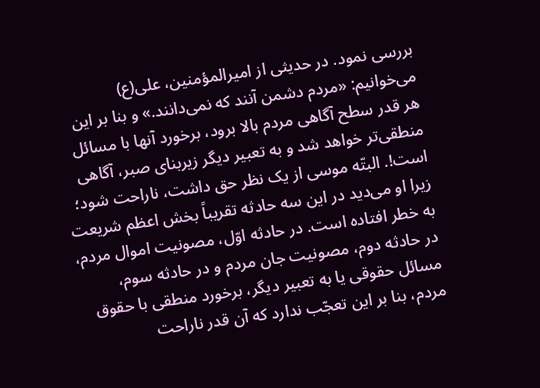بررسی نمود. در حدیثی از امیرالمؤمنین، علی(ع) می‌خوانیم: «مردم دشمن آنند که نمی‌دانند.» و بنا بر این هر قدر سطح آگاهی مردم بالا برود، برخورد آنها با مسائل منطقی‌تر خواهد شد و به تعبیر دیگر زیربنای صبر، آگاهی است!. البتّه موسی از یک نظر حق داشت، ناراحت شود؛ زیرا او می‌دید در این سه حادثه تقریباً بخش اعظم شریعت به خطر افتاده است. در حادثه اوّل، مصونیت اموال مردم، در حادثه دوم، مصونیت جان مردم و در حادثه سوم، مسائل حقوقی یا به تعبیر دیگر، برخورد منطقی با حقوق مردم، بنا بر این تعجّب ندارد که آن قدر ناراحت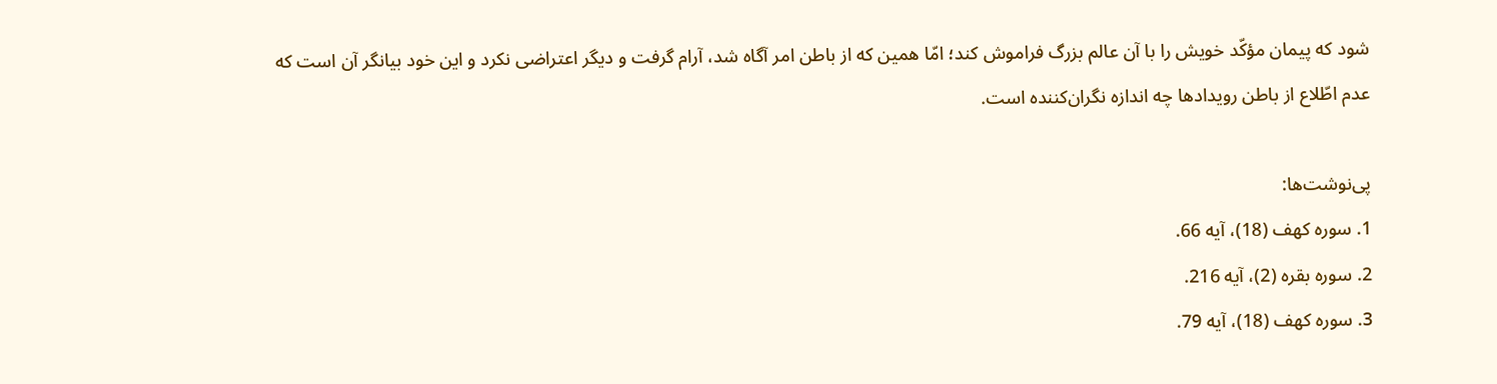شود که پیمان مؤکّد خویش را با آن عالم بزرگ فراموش کند؛ امّا همین که از باطن امر آگاه شد، آرام گرفت و دیگر اعتراضی نکرد و این خود بیانگر آن است که عدم اطّلاع از باطن رویدادها چه اندازه نگران‌کننده است.

پی‌نوشت‌ها:
1. سوره‌ کهف (18)، آیه 66.
2. سوره بقره (2)، آیه 216.
3. سوره‌ کهف (18)، آیه 79.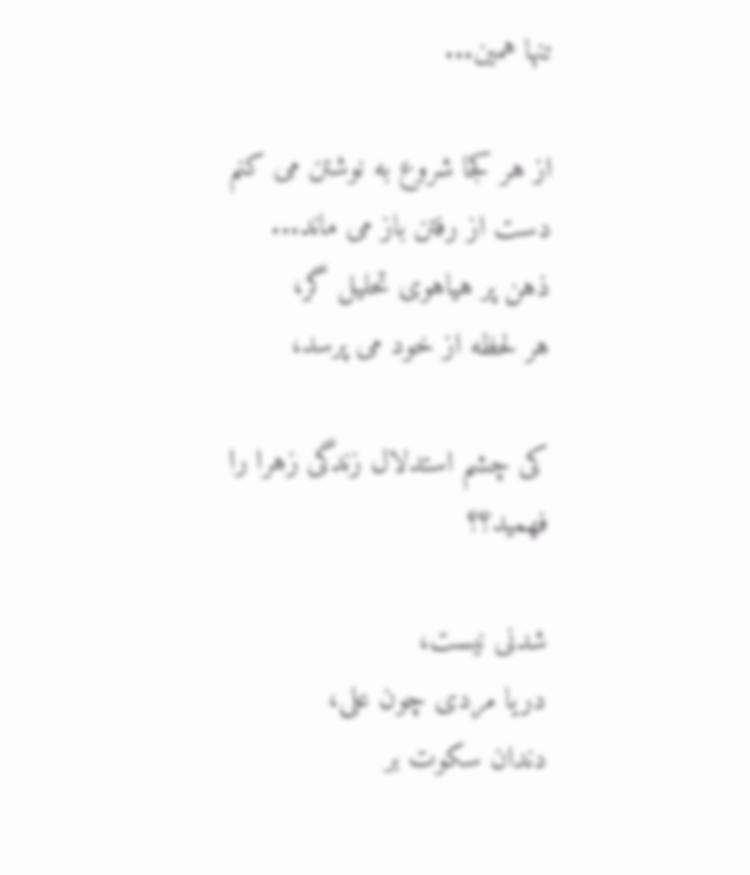تنها همین...

از هر کجا شروع به نوشتن می کنم
دست از رفتن باز می ماند...
ذهن پر هیاهوی تحلیل گر،
هر لحظه از خود می پرسد،

کی چشم استدلال زندگی زهرا را فهمید؟؟

شدنی نیست،
دریا مردی چون علی،
دندان سکوت بر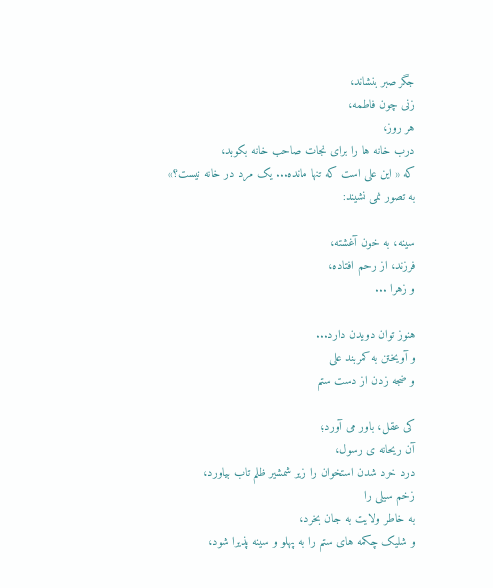جگر صبر بنشاند،
زنی چون فاطمه،
هر روز،
درب خانه ها را برای نجات صاحب خانه بکوبد،
که « این علی است که تنها مانده... یک مرد در خانه نیست؟»
به تصور نمی نشیند:

سینه، به خون آغشته،
فرزند، از رحم افتاده،
و زهرا ...

هنوز توان دویدن دارد...
و آویختن به کمربند علی
و ضجه زدن از دست ستم

کی عقل، باور می آورد؛
آن ریحانه ی رسول،
درد خرد شدن استخوان را زیر شمشیر ظلم تاب بیاورد،
زخم سیلی را
به خاطر ولایت به جان بخرد،
و شلیک چکمه های ستم را به پهلو و سینه پذیرا شود،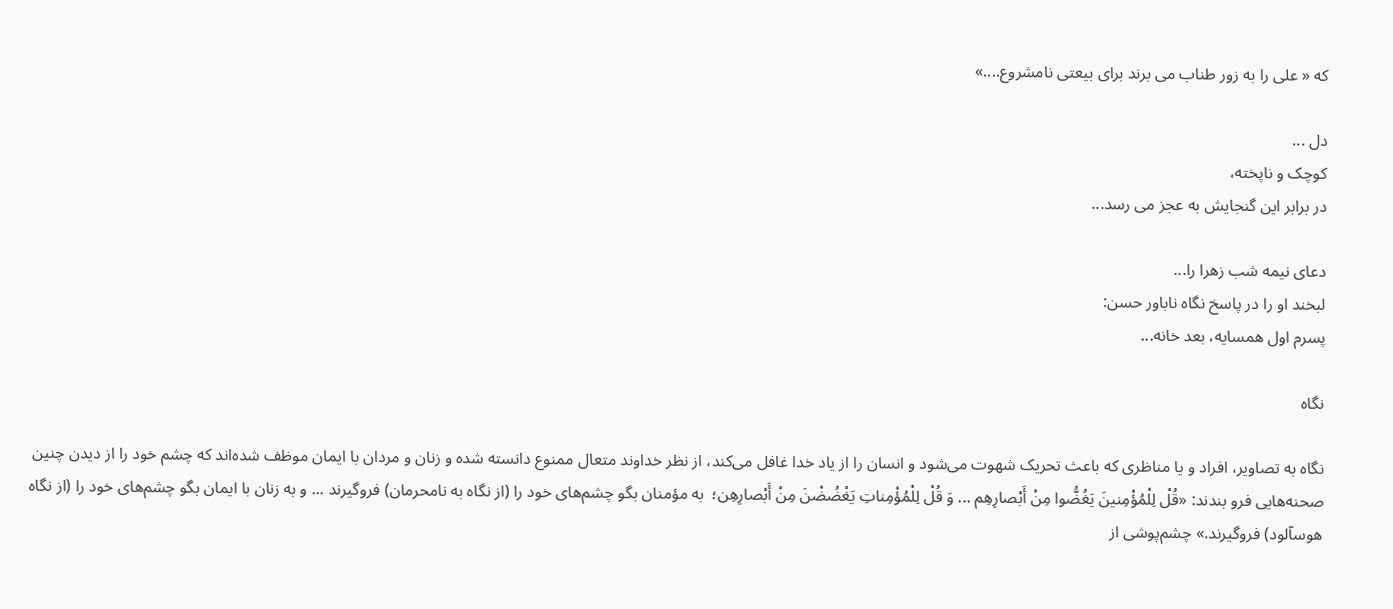که « علی را به زور طناب می برند برای بیعتی نامشروع....»

دل ...
کوچک و ناپخته،
در برابر این گنجایش به عجز می رسد...

دعای نیمه شب زهرا را...
لبخند او را در پاسخ نگاه ناباور حسن:
پسرم اول همسایه، بعد خانه...

نگاه

نگاه به تصاویر، افراد و یا مناظری که باعث تحریک شهوت می‌شود و انسان را از یاد خدا غافل می‌کند، از نظر خداوند متعال ممنوع دانسته شده و زنان و مردان با ایمان موظف شده‌اند که چشم خود را از دیدن چنین صحنه‌هایی فرو بندند: «قُلْ لِلْمُؤْمِنینَ یَغُضُّوا مِنْ أَبْصارِهِم ... وَ قُلْ لِلْمُؤْمِناتِ یَغْضُضْنَ مِنْ أَبْصارِهِن؛  به مؤمنان بگو چشم‌هاى خود را (از نگاه به نامحرمان) فروگیرند ... و به زنان با ایمان بگو چشم‌هاى خود را (از نگاه هوسآلود) فروگیرند.» چشم‌پوشی از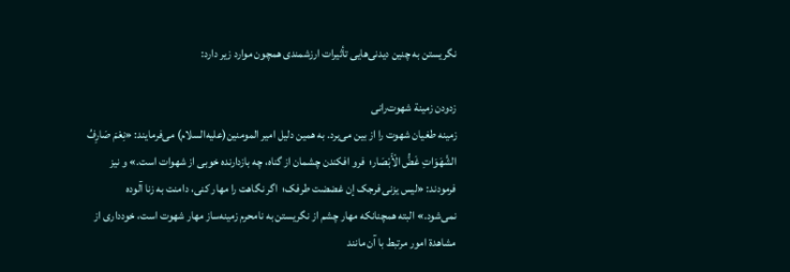نگریستن به چنین دیدنی‌هایی تأثیرات ارزشمندی همچون موارد زیر دارد:

زدودن زمینة شهوت‌رانی
زمینه طغیان شهوت را از بین می‌برد. به همین دلیل امیر المومنین(علیه‌السلام) می‌فرمایند: «نِعْمَ صَارِفُ الشَّهَوَاتِ غَضُّ الْأَبْصَار؛  فرو افکندن چشمان از گناه، چه بازدارنده خوبی از شهوات است.» و نیز فرمودند: «لیس یزنی فرجک إن غضضت طرفک؛  اگر نگاهت را مهار کنی، دامنت به زنا آلوده نمی‌شود.» البته همچنانکه مهار چشم از نگریستن به نامحرم زمینه‌ساز مهار شهوت است، خودداری از مشاهدة امور مرتبط با آن مانند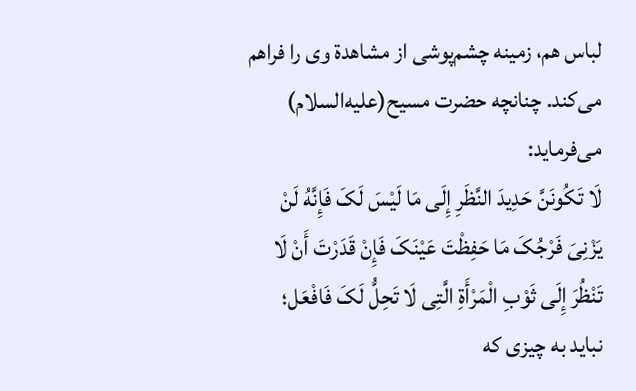لباس هم، زمینه چشم‌پوشی از مشاهدة وی را فراهم می‌کند. چنانچه حضرت مسیح(علیه‌السلام) می‌فرماید:
لَا تَکُونَنَّ حَدِیدَ النَّظَرِ إِلَى مَا لَیْسَ لَکَ فَإِنَّهُ لَنْ یَزْنِیَ فَرْجُکَ مَا حَفِظْتَ عَیْنَکَ فَإِنْ قَدَرْتَ أَنْ لَا تَنْظُرَ إِلَى ثَوْبِ الْمَرْأَةِ الَّتِی لَا تَحِلُّ لَکَ فَافْعَل؛
نباید به چیزى که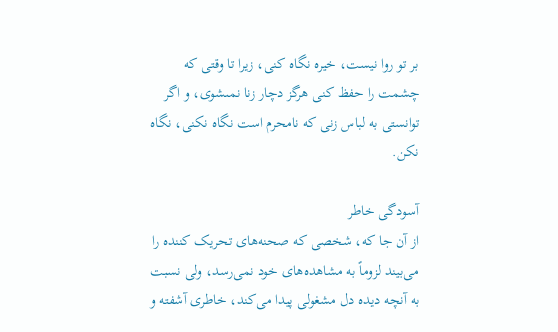بر تو روا نیست، خیره نگاه کنى، زیرا تا وقتى که چشمت را حفظ کنى هرگز دچار زنا نمىشوى، و اگر توانستى به لباس زنى که نامحرم است نگاه نکنى، نگاه نکن.

آسودگی خاطر
از آن جا که، شخصی که صحنه‌های تحریک کننده را می‌بیند لزوماً به مشاهده‌های خود نمی‌رسد، ولی نسبت به آنچه دیده دل مشغولی پیدا می‌کند، خاطری آشفته و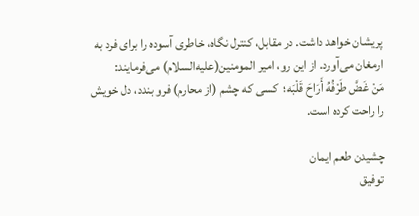پریشان خواهد داشت. در مقابل، کنترل نگاه، خاطری آسوده را برای فرد به ارمغان می‌آورد. از این رو، امیر المومنین(علیه‌السلام) می‌فرمایند:
مَنْ غَضَّ طَرْفُهُ أَرَاحَ قَلْبَه؛  کسی که چشم (از محارم) فرو بندد، دل خویش را راحت کرده است.

چشیدن طعم ایمان
توفیق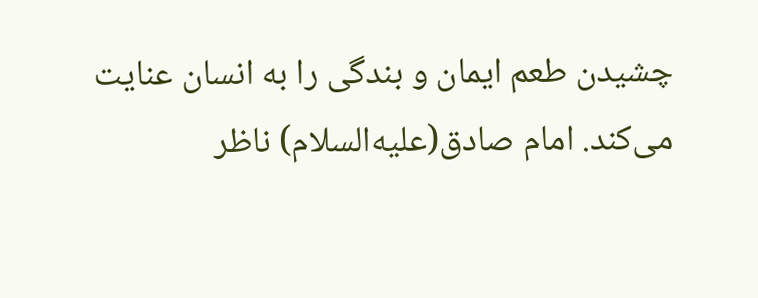چشیدن طعم ایمان و بندگی را به انسان عنایت می‌کند. امام صادق(علیه‌السلام) ناظر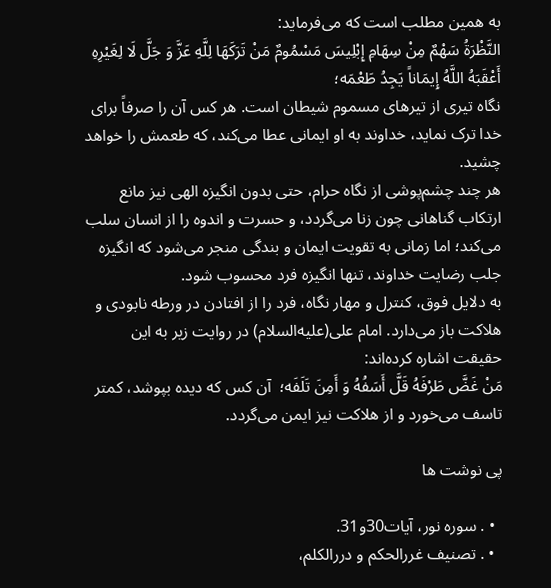به همین مطلب است که می‌فرماید:
النَّظْرَةُ سَهْمٌ مِنْ سِهَامِ إِبْلِیسَ مَسْمُومٌ مَنْ تَرَکَهَا لِلَّهِ عَزَّ وَ جَلَّ لَا لِغَیْرِهِ أَعْقَبَهُ اللَّهُ إِیمَاناً یَجِدُ طَعْمَه؛
نگاه تیری از تیرهای مسموم شیطان است. هر کس آن را صرفاً برای خدا ترک نماید، خداوند به او ایمانی عطا می‌کند، که طعمش را خواهد چشید.
هر چند چشم‌پوشی از نگاه حرام، حتی بدون انگیزه الهی نیز مانع ارتکاب گناهانی چون زنا می‌گردد، و حسرت و اندوه را از انسان سلب می‌کند؛ اما زمانی به تقویت ایمان و بندگی منجر می‌شود که انگیزه جلب رضایت خداوند، تنها انگیزه فرد محسوب شود.
به دلایل فوق، کنترل و مهار نگاه، فرد را از افتادن در ورطه نابودی و هلاکت باز می‌دارد. امام علی(علیه‌السلام) در روایت زیر به این حقیقت اشاره کرده‌اند:
مَنْ غَضَّ طَرْفَهُ قَلَّ أَسَفُهُ وَ أَمِنَ تَلَفَه؛  آن کس که دیده بپوشد، کمتر تاسف می‌خورد و از هلاکت نیز ایمن می‌گردد.

پی نوشت ها

  • . سوره نور، آیات30و31.
  • . تصنیف غررالحکم و دررالکلم،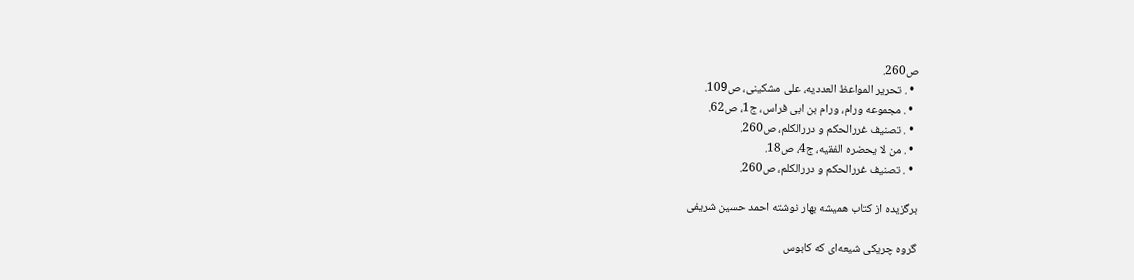ص260.
  • . تحریر المواعظ العددیه، علی مشکینی، ص109.
  • . مجموعه ورام، ورام بن ابی فراس،‌ ج1، ص62.
  • . تصنیف غررالحکم و دررالکلم، ص260.
  • . من لا یحضره الفقیه، ج4، ص18.
  • . تصنیف غررالحکم و دررالکلم، ص260.

برگزیده از کتاب همیشه بهار نوشته احمد حسین شریفی

گروه چریکی شیعه‌ای که کابوس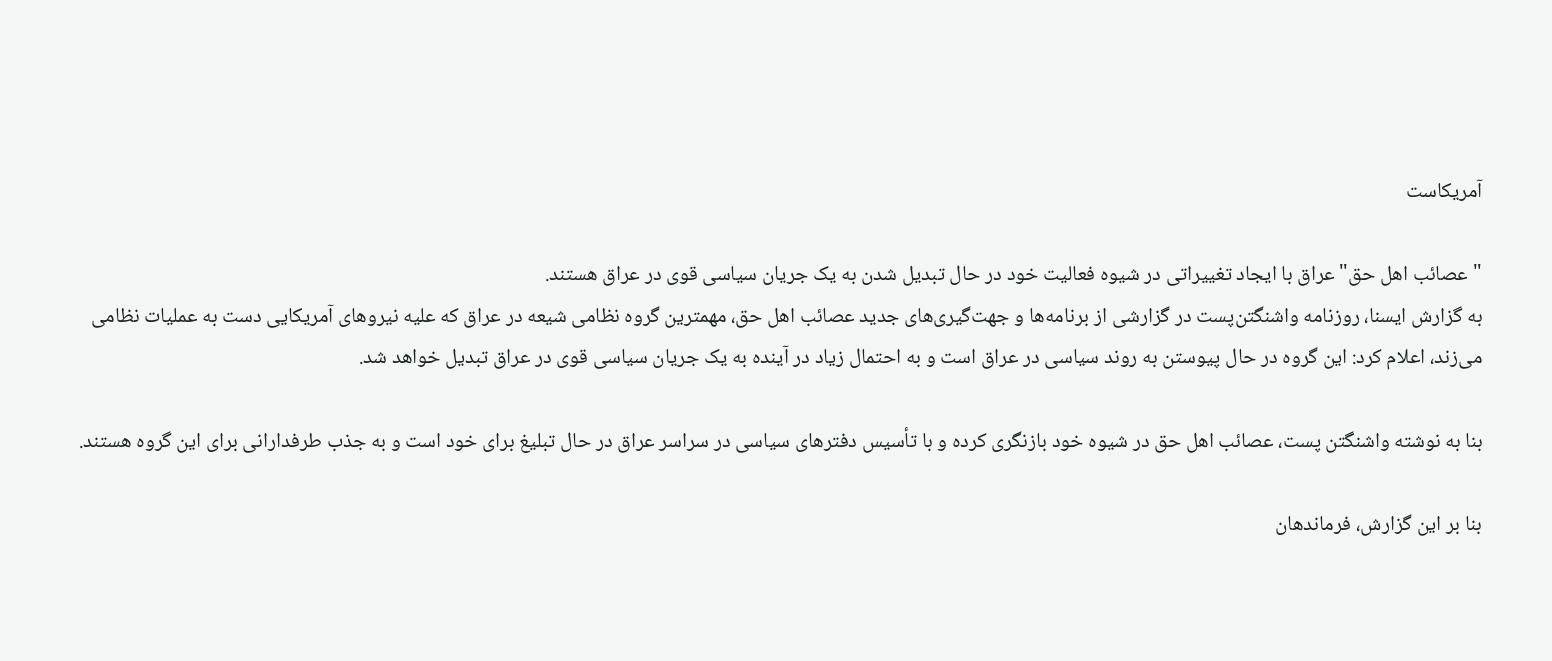آمریکاست

"عصائب اهل حق" عراق با ایجاد تغییراتی در شیوه فعالیت‌ خود در حال تبدیل شدن به یک جریان سیاسی قوی در عراق هستند.
به گزارش ایسنا، روزنامه واشنگتن‌پست در گزارشی از برنامه‌ها و جهت‌گیری‌های جدید عصائب اهل حق، مهمترین گروه نظامی شیعه در عراق که علیه نیروهای آمریکایی دست به عملیات نظامی می‌زند، اعلام کرد: این گروه در حال پیوستن به روند سیاسی در عراق است و به احتمال زیاد در آینده به یک جریان سیاسی قوی در عراق تبدیل خواهد شد.

بنا به نوشته واشنگتن پست، عصائب اهل حق در شیوه خود بازنگری کرده و با تأسیس دفترهای سیاسی در سراسر عراق در حال تبلیغ برای خود است و به جذب طرفدارانی برای این گروه هستند.

بنا بر این گزارش، فرماندهان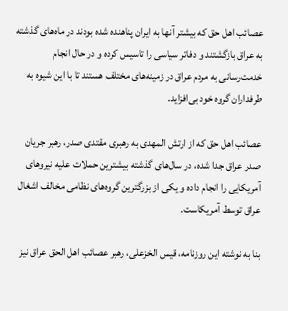عصائب اهل حق که بیشتر آنها به ایران پناهنده شده بودند در ماه‌های گذشته به عراق بازگشتند و دفاتر سیاسی را تاسیس کرده و در حال انجام خدمت‌رسانی به مردم عراق در زمینه‌های مختلف هستند تا با این شیوه به طرفداران گروه خود بی‌افزاید.

عصائب اهل حق که از ارتش المهدی به رهبری مقتدی صدر، رهبر جریان صدر عراق جدا شده، در سال‌های گذشته بیشترین حملات علیه نیروهای آمریکایی را انجام داده و یکی از بزرگترین گروه‌های نظامی مخالف اشغال عراق توسط آمریکاست.

بنا به نوشته این روزنامه، قیس الخزعلی، رهبر عصائب اهل الحق عراق نیز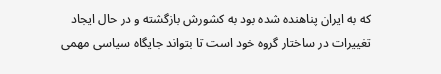که به ایران پناهنده شده بود به کشورش بازگشته و در حال ایجاد تغییرات در ساختار گروه خود است تا بتواند جایگاه سیاسی مهمی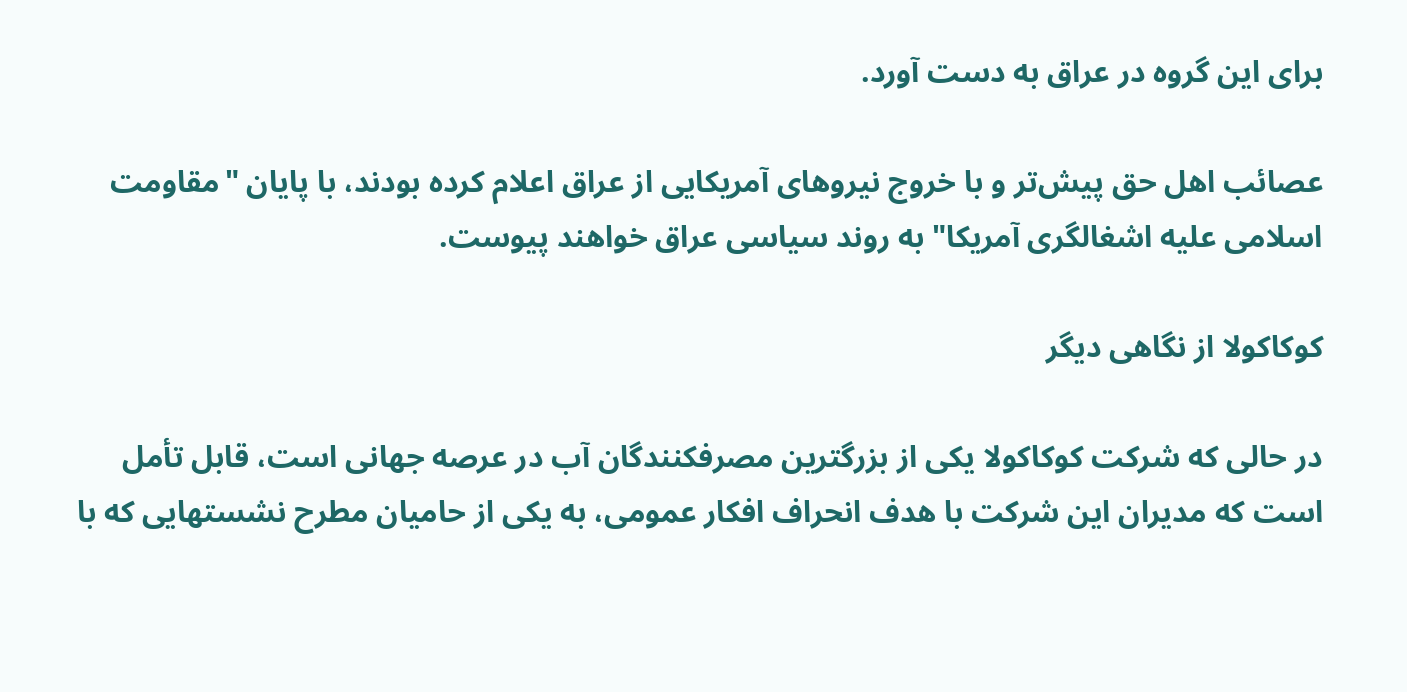برای این گروه در عراق به دست آورد.

عصائب اهل حق پیش‌تر و با خروج نیروهای آمریکایی از عراق اعلام کرده بودند، با پایان "مقاومت اسلامی علیه اشغالگری آمریکا" به روند سیاسی عراق خواهند پیوست.

کوکاکولا از نگاهی دیگر

در حالی که شرکت کوکاکولا یکی از بزرگترین مصرفکنندگان آب در عرصه جهانی است، قابل تأمل است که مدیران این شرکت با هدف انحراف افکار عمومی، به یکی از حامیان مطرح نشستهایی که با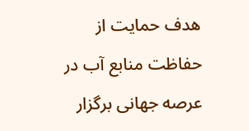هدف حمایت از حفاظت منابع آب در عرصه جهانی برگزار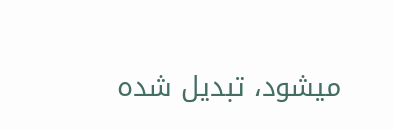میشود، تبدیل شده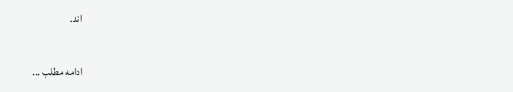اند.

ادامه مطلب ...